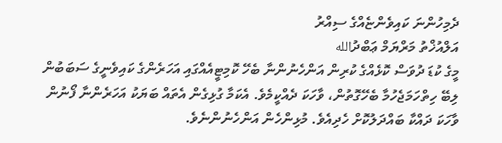ދެމިހުންނަ ކައިވެންޏެއްގެ ސިއްރު
އަލްއުޚްތު މަރްޔަމް ޢަބްދުالله
މީގެ ކުޑަ ދުވަސް ކޮޅެއްގެ ކުރިން އަންހެނުންނާ ބެހޭ ކޮމިޓީއެއްގައި އަހަރެންގެ ކައިވެނީގެ ސަބަބުން ލިބޭ ހިތްހަމަޖެހުމާ ބެހޭގޮތުން، ވާހަކަ ދެއްކީމެވެ. އެކަމާ ގުޅިގެން އެތައް ބަޔަކު އަހަރެންނާ ފޯނުން ވާހަކަ ދައްކާ ބައްދަލުކޮށް ހެދިއެވެ. މުޅިންހެން އަންހެނުންނެވެ.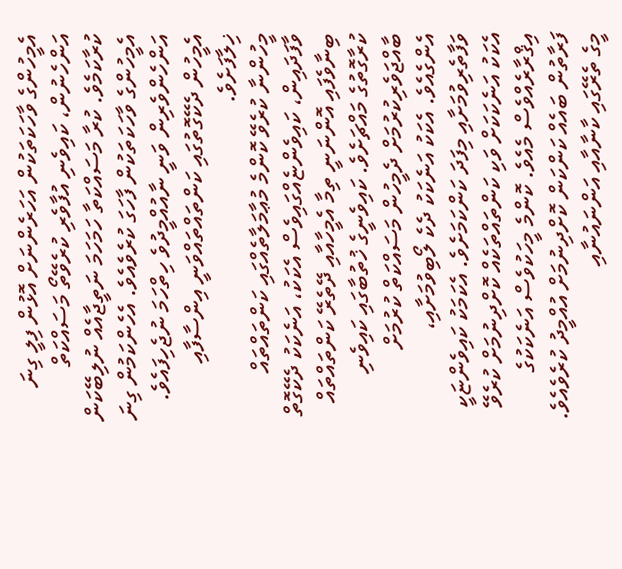އެމީހުންގެ ވާހަކަތަކުން އަހަރެންނަށް އޮޅުން ފިލީ ގިނަ އަންހެނުން، ކައިވެނި އުފާވެރި ކުރެވޭތޯ މަސައްކަތް ކުރާކަމެވެ. ކުރާ މަސައްކަތާ ހަމަހަމަ ނަތީޖާއެއް ނުލިބޭކަން އެމީހުންގެ ވާހަކަތަކުން ފާހަގަ ކުރެވެއެވެ. އެހެންކަމުން ގިނަ އަންހެންވެރިން ވަނީ ނާއުއްމީދުވެ ހިތްހަމަ ނުޖެހިފައެވެ. އެމީހުން ދެކޭގޮތުގައި ކަންތައްތައްވަނީ އިންސާފާއި ޚިލާފަށެވެ.
މީހުންނާ ކުރެވޭ ކޮންމެ މުޢާމަލާތެއްގައި ކަންތައްތައް ވާފަދައިން، ކައިވެންޏެއްގައިވެސް އެކަކު، އަނެކަކު ދެކޭގޮތް ބިނާވެފައި އޮންނަނީ ތިމާ އެމީހާއާއި ދޭތެރޭ ކަންތައްތައް ކުރާގޮތުގެ މައްޗަށެވެ. ކައިވެނީގެ ޚުތުބާގައި ކައިވެނި ބާއްޖަވެރިކުރުމަށް ދެމީހުން މަސައްކަތް ކުރުމަށް އެންގެއެވެ. އެކަކު އަނެކަކު ދެކެ ލޯބިވުމަށާއި، ވަފާތެރިވުމަށާއި މިފަދަ ކަންކަމަށެވެ. އެކަމަކު ކައިވެންޏަކީ އެކަކު އަނެކަކަށް ވަކި ކަންތައްތަކެއް ކޮށްދިނުމަށް ކުރެވޭ އިޤްރާރެއްވެސް މެއެވެ. ކޮންމެ މީހަކުވެސް އަނެކަކުގެ ފަރާތުން ބައެއް ކަންކަން ކޮށްދިނުމަށް އުއްމީދު ކުރެވެއެވެ. މީގެ ތެރޭގައި ކާނާއާއި އަންނައުނާއި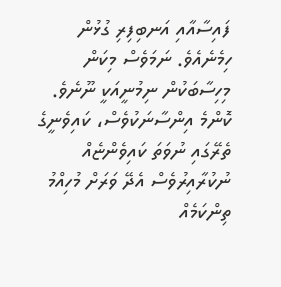ފައިސާއާއި އަނބިފިރި ގުޅުން ހިމެނެއެވެ. ނަމަވެސް މިކަން މިހިސާބަކުން ނިމުނީއަކީ ނޫނެވެ. ކޮންމެ އިންސާނަކުވެސް، ކައިވެނީގެ ތެރޭގައި ނުވަތަ ކައިވެންޏެއް ނުކުރާއިރުވެސް އެދޭ ވަރަށް މުހިއްމު ތިންކަމެއް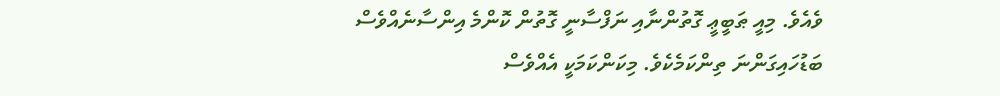ވެއެވެ. މިއީ ޠަބީޢީ ގޮތުންނާއި ނަފްސާނީ ގޮތުން ކޮންމެ އިންސާނެއްވެސް ބަޑުހައިގަންނަ ތިންކަމެކެވެ. މިކަންކަމަކީ އެއްވެސް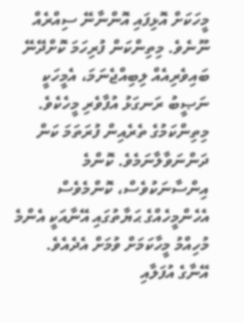މީހަކަށް އޮޅިފައި އޮންނާނޭ ސިއްރެއް ނޫނެވެ. މިތިންކަން ފުރިހަމަ ކޮށްދޭނޭ ބައިވެރިއެއް ލިބިއްޖެނަމަ، އެމީހަކީ ނަޞީބު ރަނގަޅު އުފާވެރި މީހެކެވެ.
މިތިންކަމުގެ ތެރެއިން ފުރަތަމަ ކަން ދަންނަވާލާނަމެވެ. ކޮންމެ އިންސާނަކުވެސް، ކޮންމެވެސް އެހެންމީހެއްގެ ޙަޔާތުގައި އޭނާއަކީ އެންމެ މުހިއްމު މީހާކަމަށް ވުމަށް އެދެއެވެ. އޭނާގެ އުފަލާއި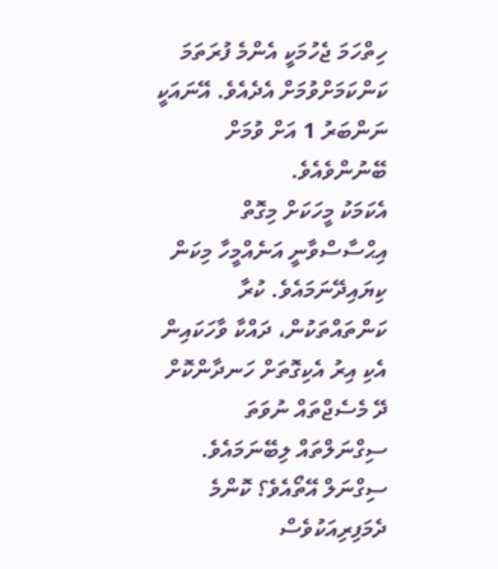ހިތްހަމަ ޖެހުމަކީ އެންމެ ފުރަތަމަ ކަންކަމަށްވުމަށް އެދެއެވެ. އޭނައަކީ ނަންބަރު 1 އަށް ވުމަށް ބޭނުންވެއެވެ.
އެކަމަކު މީހަކަށް މިގޮތް އިޙްސާސްވާނީ އަނެއްމީހާ މިކަން ކިޔައިދޭނަމައެވެ. ކުރާ ކަންތައްތަކުން، ދައްކާ ވާހަކައިން އެކި އިރު އެކިގޮތަށް ހަނދާންކޮށް ދޭ މެސެޖްތައް ނުވަތަ ސިގްނަލްތައް ލިބޭނަމައެވެ.
ސިގްނަލް އޭތޯއެވެ؟ ކޮންމެ ދެމަފިރިއަކުވެސް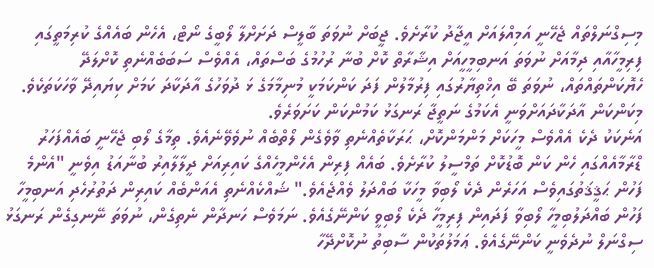މިސިގްނަލްތައް ޖެހޭނީ އަމިއްލައަށް އީޖާދު ކުރާށެވެ. ޖީބަށް ނުވަތަ ބާލީސް ދަށަށްލާ ލޯބީގެ ނޯޓް، އެހެން ބައެއްގެ ކުރިމަތީގައި ފިރިމީހާއާއި ދިމާއަށް ނުވަތަ އަނބިމީހީއަށް އިޝާރާތް ކޮށް ބުނާ ރުހުމުގެ ބަސްތައް، އެއްވެސް ސަބަބެއްނެތި ކޮށްލަދޭ ހެޔޮކަންތައްތައް، ނުވަތަ ބޭ އިޚްތިޔާރުގައި ފިރުމާލުން ފަދަ ކަންކަމަކީ މުނިމާމަގެ ޅަ ދުވަހުގެ އާދަކާދަ ކަމަށް ކިޔައިދޭ ވާހަކަތަކެވެ. މިކަންކަން އާދަކާދައަށްވަނީ އެކަމުގެ ނަތީޖާ ރަނގަޅު ކަމުންކަން ކަށަވަރެވެ.
އަނެކަކު ދެކެ އެއްވެސް މީހަކަށް މަންމަންކޮށް، ޙަރަކާތެއްނެތި ވާވެގެން ލޯތްބެއް ނުވެވޭނެއެވެ. ތިމާގެ ލޯބި ޖެހޭނީ ބައެއްފަހަރު ޑްރާމާއެއްގައި ހެން ކަން ބޮޑުކޮށް ތަމްސީލު ކުރާށެވެ. ބައެއް ފިރިން އެހެންމީހެއްގެ ކައިރިއަށް ދީލާލާއިރު ބުނާއަޑު އިވެނީ "އެންމެ ފަހުން ޙަޤީޤަތުގައިވެސް އަހަރެން ދެކެ ލޯބިވާ މީހަކާ ބައްދަލު ވެއްޖެއެވެ." ޝައްކެއްނެތި އެއަންބެއް ކައިރިން ދަތުރުހެދި އަނބިމީހާ ފަހުން ބައްދަލުބިމީހާ ލޯބިވާ ފަދައިން ފިރިމީހާ ދެކެ ލޯބިވީ ކަންނޭގެއެވެ. ނަމަވެސް ހަނދާން ނެތިގެން، ނުވަތަ ނޭނގިގެން ރަނގަޅު ސިގްނަލް ނުދެވެނީ ކަންނޭގެއެވެ. ޢަމަލުތަކުން ސާބިތު ނުކޮށްދޭހާ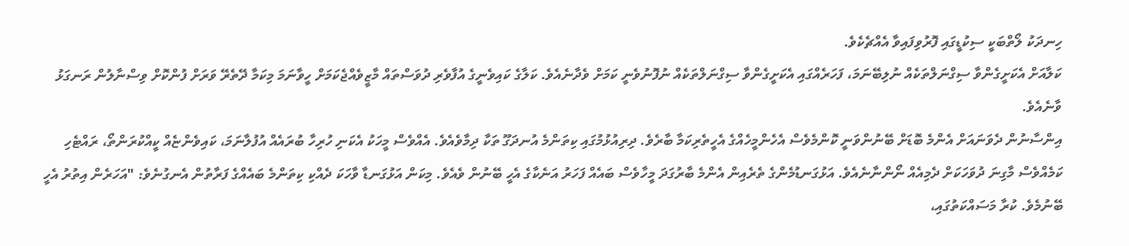ހިނދަކު ލޯތްބަކީ ސިކުޑީގައި ފޮރުވިފައިވާ އެއްޗެކެވެ.
ކަލާއަށް އެކަށީގެންވާ ސިގްނަލްތަކެއް ނުލިބޭނަމަ، ފަހަރެއްގައި އެކަށީގެންވާ ސިގްނަލްތަކެއް ނުފޮނުވެނީ ކަމަށް ވެދާނެއެވެ. ކަލާގެ ކައިވެނީގެ އުފާވެރި ދުވަސްތައް މާޒީވެއްޖެކަމަށް ހީވާނަމަ މިކަމާ ދޭތެރޭ ވަރަށް ފުންކޮށް ވިސްނާލުން ރަނގަޅު ވާނެއެވެ.
އިންސާނުން ދެވަނައަށް އެންމެ ބޮޑަށް ބޭނުންވަނީ ކޮންމެވެސް އެހެންމީހެއްގެ އެހީތެރިކަމާ ބާރެވެ. ދިރިއުޅުމުގައި ކިތަންމެ އުނދަގޫ ތަކާ ދިމާވެއެވެ. އެއްވެސް މީހަކު އެކަނި ހުރިހާ ބުރައެއް އުފުލާނަމަ، ކައިވެންޏެއް ކީއްކުރަންތޯ، ރައްޓެހި ކަމެއްވެސް މާގިނަ ދުވަހަކަށް ދެމިއެއް ނޯންނާނެއެވެ. އަޅުގަނޑުމެންގެ ތެރެއިން އެންމެ ބާރުގަދަ މީހާވެސް ބައެއް ފަހަރު އަނެކާގެ އެހީ ބޭނުން ވެއެވެ. މިކަން އަޅުގަނޑާ ވާހަކަ ދެއްކި ކިތަންމެ ބައެއްގެ ފަރާތުން އެނގުނެވެ: "އަހަރެން އިތުރު އެހީ ބޭނުމެވެ. ކުރާ މަސައްކަތުގައި،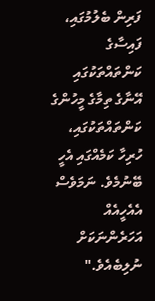ފަރިން ބެލުމުގައި، ފައިސާގެ ކަންތައްތަކުގައި އޭނާގެ ތިމާގެ މީހުންގެ ކަންތައްތަކުގައި، ހުރިހާ ކަމެއްގައި އެހީ ބޭނުމެވެ. ނަމަވެސް އެއެހީއެއް އަހަރެންނަކަށް ނުލިބެއެވެ."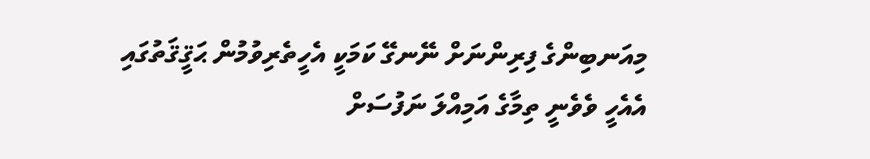މިއަނބިންގެ ފިރިންނަށް ނޭނގޭ ކަމަކީ އެހީތެރިވުމުން ޙަޤީޤަތުގައި އެއެހީ ވެވެނީ ތިމާގެ އަމިއްލަ ނަފުސަށް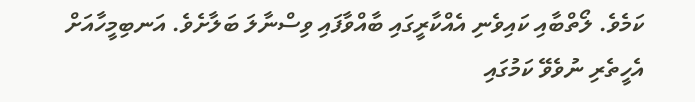ކަމެވެ. ލޯތްބާއި ކައިވެނި އެއްކާރީގައި ބާއްވާފައި ވިސްނާލަ ބަލާށެވެ. އަނބިމީހާއަށް އެހީތެރި ނުވެވޭ ކަމުގައި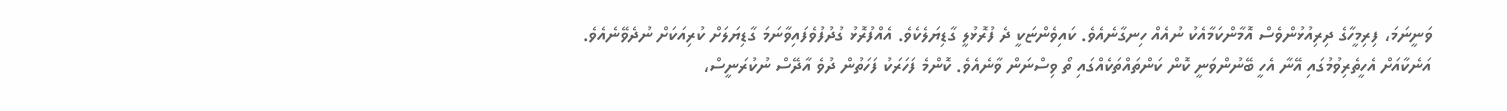ވަނީނަމަ، ފިރިމީހާގެ ދިރިއުޅުންވެސް އޮމާންކަމާއެކު ނުއެއް ހިނގާނެއެވެ. ކައިވެންޏަކީ ދެ ފުރޮޅުލީ ގާޑިޔަލެކެވެ. އެއްފުރޮޅު ގުދުފުވެފައިވާނަމަ ގާޑިޔަލަށް ކުރިއަކަށް ނުދެވޭނެއެވެ.
އަނެކާއަށް އެހީތެރިވުމުގައި އޭނާ އެހީ ބޭނުންވަނީ ކޮން ކަންތައްތަކެއްގައި ތޯ ވިސްނަން ވާނެއެވެ. ކޮންމެ ފަހަރަކު ފަހަތުން ދުވެ އާދޭސް ނުކުރަނީސް،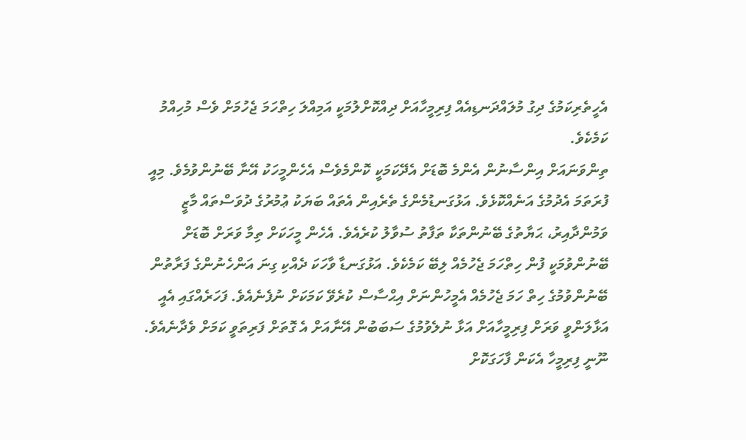އެހީތެރިކަމުގެ ދިގު މުލައްދަނޑިއެއް ފިރިމީހާއަށް ދިއްކޮށްލުމަކީ އަމިއްލަ ހިތްހަމަ ޖެހުމަށް ވެސް މުހިއްމު ކަމެކެވެ.
ތިންވަނައަށް އިންސާނުން އެންމެ ބޮޑަށް އެދޭކަމަކީ ކޮންމެވެސް އެހެންމީހަކު އޭނާ ބޭނުންވުމެވެ. މިއީ ފުރަތަމަ އެދުމުގެ އަނެއްކޮޅެވެ. އަޅުގަނޑުމެންގެ ތެރެއިން އެތައް ބަޔަކު ޢުމުރުގެ ދުވަސްތައް މާޒީ ވަމުންދާއިރު، ޙަޔާތުގެ ބޭނުންތަކާ ތަފާތު ސުވާލު ކުރެއެވެ. އެހެން މީހަކަށް ތިމާ ވަރަށް ބޮޑަށް ބޭނުންވުމަކީ ފުން ހިތްހަމަ ޖެހުމެއް ލިބޭ ކަމެކެވެ. އަޅުގަނޑާ ވާހަކަ ދެއްކި ގިނަ އަންހެނުންގެ ފަރާތުން ބޭނުންވުމުގެ ހިތް ހަމަ ޖެހުމެއް އެމީހުންނަށް އިޙްސާސް ކުރެވޭ ކަމަކަށް ނުފެނެއެވެ. ފަހަރެއްގައި އެއީ އަޅާލަންވީ ވަރަށް ފިރިމީހާއަށް އަޅާ ނުލެވުމުގެ ސަބަބުން އޭނާއަށް އެ ގޮތަށް ފަރިތަވީ ކަމަށް ވެދާނެއެވެ. ނޫނީ ފިރިމީހާ އެކަން ފާހަގަކޮށް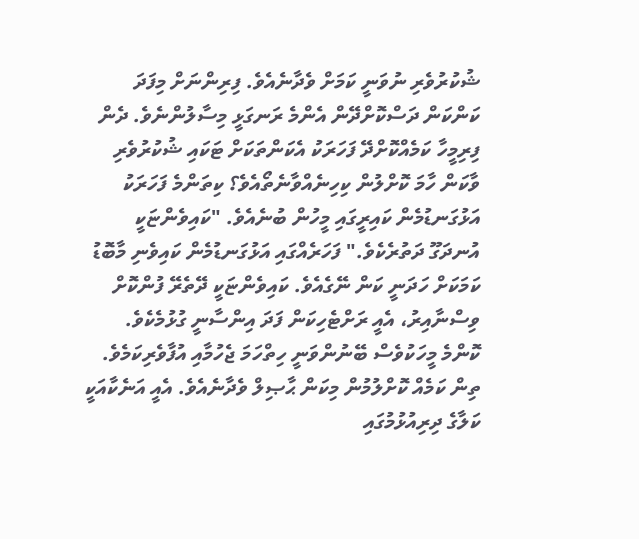ޝުކުރުވެރި ނުވަނީ ކަމަށް ވެދާނެއެވެ. ފިރިންނަށް މިފަދަ ކަންކަން ދަސްކޮށްދޭން އެންމެ ރަނގަޅީ މިސާލުންނެވެ. ދެން ފިރިމީހާ ކަމެއްކޮށްދޭ ފަހަރަކު އެކަންތަކަށް ޓަކައި ޝުކުރުވެރި ވާކަން ހާމަ ކޮށްލުން ކިހިނެއްވާނެތޯއެވެ؟ ކިތަންމެ ފަހަރަކު އަޅުގަނޑުމެން ކައިރީގައި މީހުން ބުނެއެވެ. "ކައިވެންޏަކީ އުނދަގޫ ދަތުރެކެވެ." ފަހަރެއްގައި އަޅުގަނޑުމެން ކައިވެނި މާބޮޑު ކަމަކަށް ހަދަނީ ކަން ނޭގެއެވެ. ކައިވެންޏަކީ ދޭތެރޭ ފުންކޮށް ވިސްނާއިރު، އެއީ ރަށްޓެހިކަން ފަދަ އިންސާނީ ގުޅުމެކެވެ. ކޮންމެ މީހަކުވެސް ބޭނުންވަނީ ހިތްހަމަ ޖެހުމާއި އުފާވެރިކަމެވެ. ތިން ކަމެއް ކޮށްލުމުން މިކަން ޙާޞިލް ވެދާނެއެވެ. އެއީ އަނެކާއަކީ ކަލާގެ ދިރިއުޅުމުގައި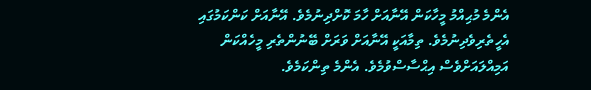އެންމެ މުޙިއްމު މީހާކަން އޭނާއަށް ހާމަ ކޮށްދިނުމެވެ. އޭނާއަށް ކަންކަމުގައި އެހީތެރިވެދިނުމެވެ. ތިމާއަކީ އޭނާއަށް ވަރަށް ބޭނުންތެރި މީހެއްކަން އަމިއްލައަށްވެސް އިޙްސާސްވުމެވެ. އެންމެ ތިންކަމެވެ.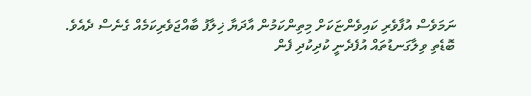ނަމަވެސް އުފާވެރި ކައިވެންޏަކަށް މިތިންކަމުން އާދަޔާ ޚިލާފު ބާއްޖަވެރިކަމެއް ގެނެސް ދެއެވެ.
ބޮޑެތި ވިލާގަނޑުތައް އުފެދެނީ ކުދިކުދި ފެން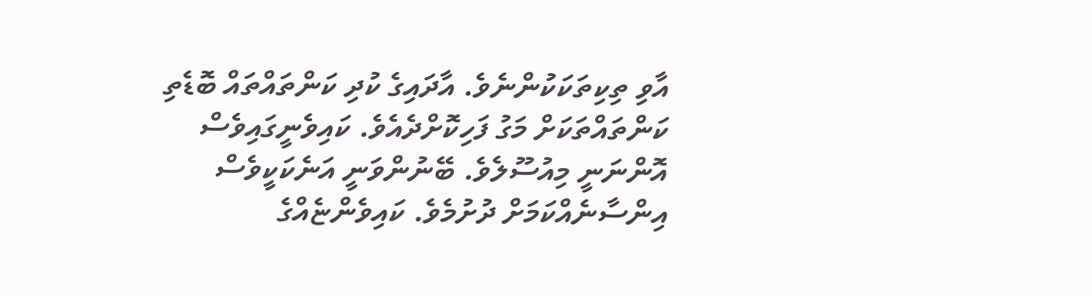އާވި ތިކިތަކަކުންނެވެ. އާދައިގެ ކުދި ކަންތައްތައް ބޮޑެތި ކަންތައްތަކަށް މަގު ފަހިކޮށްދެއެވެ. ކައިވެނީގައިވެސް އޮންނަނީ މިއުސޫލެވެ. ބޭނުންވަނީ އަނެކަކީވެސް އިންސާނެއްކަމަށް ދުށުމެވެ. ކައިވެންޏެއްގެ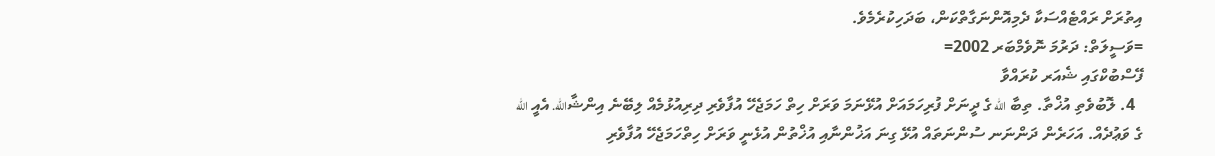އިތުރަށް ރައްޓެއްސަކާ ދެމިއޮންނަގާތްކަން، ބަދަހިކުރެމެވެ.
=ވަސީލަތް: ދަރުމަ ނޮވެމްބަރ 2002=
ފޭސްބުކްގައި ޝެއަރ ކުރައްވާ
  4. ލޮބުވެތި އުޚްތާ. ތިބާ الله ގެ ދީނަށް ފުރިހަމައަށް އުޅޭނަމަ ވަރަށް ހިތް ހަމަޖެހޭ އުފާވެރި ދިރިއުޅުމެއް ލިބޭނެ އިންޝާالله. އެއީ الله ގެ ވަޢުދެއް. އަހަރެން ދަންނަނ ސުންނަތައް އުޅޭ ގިނަ އަޚުންނާއި އުޚްތުން އުޅެނީ ވަރަށް ހިތްހަމަޖެހޭ އުފާވެރި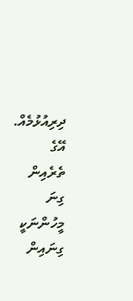ދިރިއުޅުމެއް. އޭގެ ތެރެއިން ގިނަ މީހުންނަކީ ގިނައިން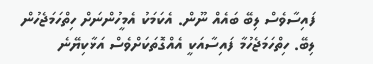ފައިސާވެސް ލިބޭ ބައެއް ނޫން. އެކަމަކު އެމީހުންނަށް ހިތްހަމަޖެހުން ލިބޭ. ހިތްހަމަޖެހުމާ ފައިސާއަކީ އެއްގޮތަކަށްވެސް އަޅާކިޔޭނެ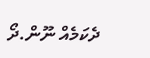ދެކަމެއް ނޫން.ދޯ